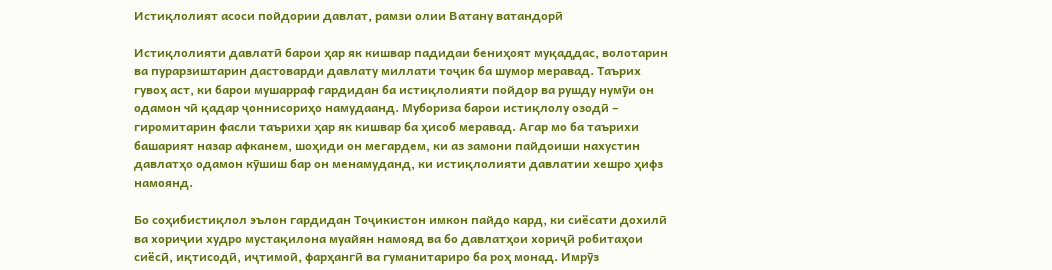Истиқлолият асоси пойдории давлат, рамзи олии Ватану ватандорӣ

Истиқлолияти давлатӣ барои ҳар як кишвар падидаи бениҳоят муқаддас, волотарин ва пурарзиштарин дастоварди давлату миллати тоҷик ба шумор меравад. Таърих гувоҳ аст, ки барои мушарраф гардидан ба истиқлолияти пойдор ва рушду нумӯи он одамон чӣ қадар ҷоннисориҳо намудаанд. Мубориза барои истиқлолу озодӣ – гиромитарин фасли таърихи ҳар як кишвар ба ҳисоб меравад. Агар мо ба таърихи башарият назар афканем, шоҳиди он мегардем, ки аз замони пайдоиши нахустин давлатҳо одамон кӯшиш бар он менамуданд, ки истиқлолияти давлатии хешро ҳифз намоянд.

Бо соҳибистиқлол эълон гардидан Тоҷикистон имкон пайдо кард, ки сиёсати дохилӣ ва хориҷии худро мустақилона муайян намояд ва бо давлатҳои хориҷӣ робитаҳои сиёсӣ, иқтисодӣ, иҷтимоӣ, фарҳангӣ ва гуманитариро ба роҳ монад. Имрӯз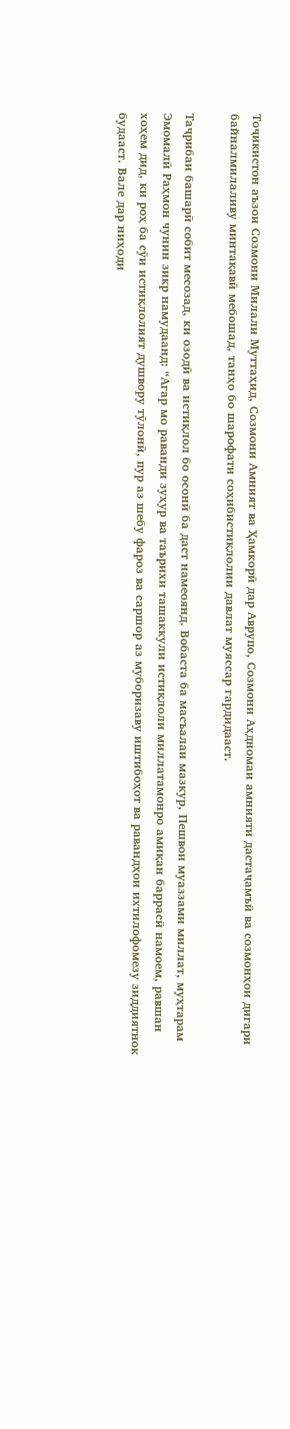Тоҷикистон аъзои Созмони Милали Муттаҳид, Созмони Амният ва Ҳамкорӣ дар Аврупо, Созмони Аҳдномаи амнияти дастаҷамъӣ ва созмонҳои дигари байналмилаливу минтақавӣ мебошад, танҳо бо шарофати соҳибистиқлолии давлат муяссар гардидааст.

Таҷрибаи башарӣ собит месозад, ки озодӣ ва истиқлол бо осонӣ ба даст намеоянд. Вобаста ба масъалаи мазкур, Пешвои муаззами миллат, муҳтарам Эмомалӣ Раҳмон чунин зикр намудаанд: “Агар мо раванди зуҳур ва таърихи ташаккули истиқлоли миллатамонро амиқан баррасӣ намоем, равшан хоҳем дид, ки роҳ ба сӯи истиқлолият душвору тӯлонӣ, пур аз шебу фароз ва саршор аз муборизаву иштибоҳот ва равандҳои ихтилофомезу зиддиятнок будааст. Вале дар ниҳоди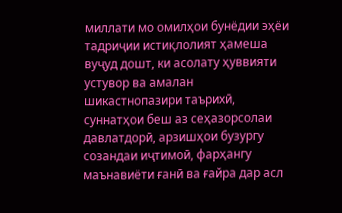миллати мо омилҳои бунёдии эҳёи тадриҷии истиқлолият ҳамеша вуҷуд дошт, ки асолату ҳуввияти устувор ва амалан шикастнопазири таърихӣ, суннатҳои беш аз сеҳазорсолаи давлатдорӣ, арзишҳои бузургу созандаи иҷтимоӣ, фарҳангу маънавиёти ғанӣ ва ғайра дар асл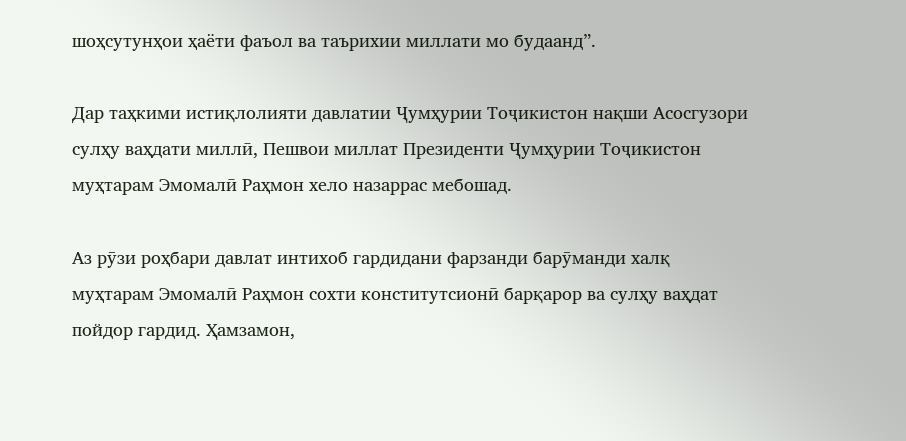шоҳсутунҳои ҳаёти фаъол ва таърихии миллати мо будаанд”.

Дар таҳкими истиқлолияти давлатии Ҷумҳурии Тоҷикистон нақши Асосгузори сулҳу ваҳдати миллӣ, Пешвои миллат Президенти Ҷумҳурии Тоҷикистон муҳтарам Эмомалӣ Раҳмон хело назаррас мебошад.

Аз рӯзи роҳбари давлат интихоб гардидани фарзанди барӯманди халқ муҳтарам Эмомалӣ Раҳмон сохти конститутсионӣ барқарор ва сулҳу ваҳдат пойдор гардид. Ҳамзамон,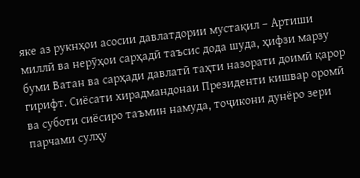яке аз рукнҳои асосии давлатдории мустақил – Артиши миллӣ ва нерӯҳои сарҳадӣ таъсис дода шуда, ҳифзи марзу буми Ватан ва сарҳади давлатӣ таҳти назорати доимӣ қарор гирифт. Сиёсати хирадмандонаи Президенти кишвар оромӣ ва суботи сиёсиро таъмин намуда, тоҷикони дунёро зери парчами сулҳу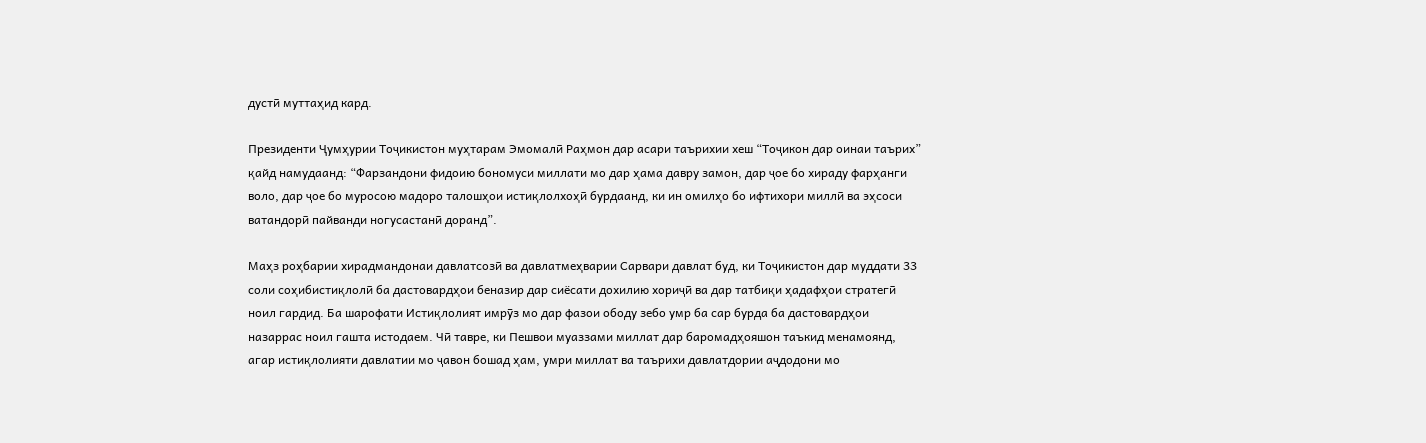дустӣ муттаҳид кард.

Президенти Ҷумҳурии Тоҷикистон муҳтарам Эмомалӣ Раҳмон дар асари таърихии хеш “Тоҷикон дар оинаи таърих” қайд намудаанд: “Фарзандони фидоию бономуси миллати мо дар ҳама давру замон, дар ҷое бо хираду фарҳанги воло, дар ҷое бо муросою мадоро талошҳои истиқлолхоҳӣ бурдаанд, ки ин омилҳо бо ифтихори миллӣ ва эҳсоси ватандорӣ пайванди ногусастанӣ доранд”.

Маҳз роҳбарии хирадмандонаи давлатсозӣ ва давлатмеҳварии Сарвари давлат буд, ки Тоҷикистон дар муддати 33 соли соҳибистиқлолӣ ба дастовардҳои беназир дар сиёсати дохилию хориҷӣ ва дар татбиқи ҳадафҳои стратегӣ ноил гардид. Ба шарофати Истиқлолият имрӯз мо дар фазои ободу зебо умр ба сар бурда ба дастовардҳои назаррас ноил гашта истодаем. Чӣ тавре, ки Пешвои муаззами миллат дар баромадҳояшон таъкид менамоянд, агар истиқлолияти давлатии мо ҷавон бошад ҳам, умри миллат ва таърихи давлатдории аҷдодони мо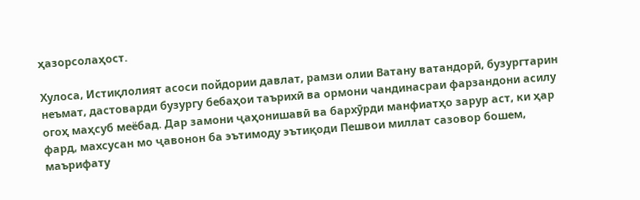ҳазорсолаҳост.

Хулоса, Истиқлолият асоси пойдории давлат, рамзи олии Ватану ватандорӣ, бузургтарин неъмат, дастоварди бузургу бебаҳои таърихӣ ва ормони чандинасраи фарзандони асилу огоҳ маҳсуб меёбад. Дар замони ҷаҳонишавӣ ва бархӯрди манфиатҳо зарур аст, ки ҳар фард, махсусан мо ҷавонон ба эътимоду эътиқоди Пешвои миллат сазовор бошем, маърифату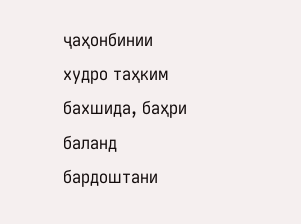ҷаҳонбинии худро таҳким бахшида, баҳри баланд бардоштани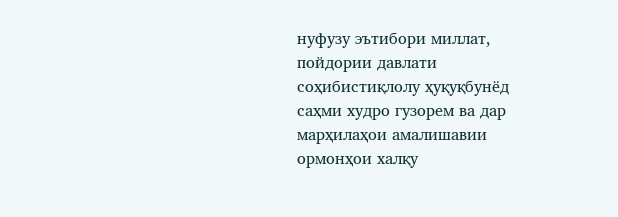нуфузу эътибори миллат, пойдории давлати соҳибистиқлолу ҳуқуқбунёд саҳми худро гузорем ва дар марҳилаҳои амалишавии ормонҳои халқу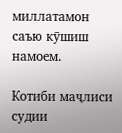миллатамон саъю кӯшиш намоем.

Котиби маҷлиси судии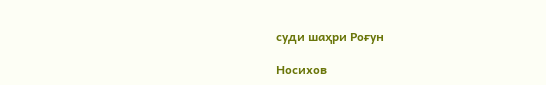суди шаҳри Роғун

Носихов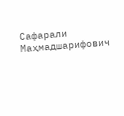Сафарали Маҳмадшарифович